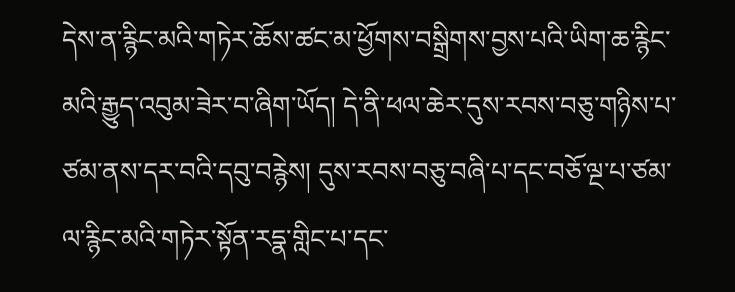དེས་ན་རྙིང་མའི་གཏེར་ཆོས་ཚང་མ་ཕྱོགས་བསྒྲིགས་བྱས་པའི་ཡིག་ཆ་རྙིང་མའི་རྒྱུད་འབུམ་ཟེར་བ་ཞིག་ཡོད། དེ་ནི་ཕལ་ཆེར་དུས་རབས་བཅུ་གཉིས་པ་ཙམ་ནས་དར་བའི་དབུ་བརྙེས། དུས་རབས་བཅུ་བཞི་པ་དང་བཅོ་ལྔ་པ་ཙམ་ལ་རྙིང་མའི་གཏེར་སྟོན་རདྣ་གླིང་པ་དང་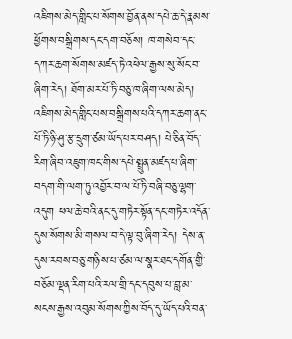འཇིགས་མེད་གླིང་པ་སོགས་བྱོན་ནས་དཔེ་ཆ་དེ་རྣམས་ཕྱོགས་བསྒྲིགས་དང་དག་བཅོས། ཁ་གསེབ་དང་དཀར་ཆག་སོགས་མཛད་ཏེ་འཕེལ་རྒྱས་སུ་སོང་བ་ཞིག་རེད། ཐོག་མར་པོ་ཏི་བཅུ་ཁ་ཞིག་ལས་མེད། འཇིགས་མེད་གླིང་པས་བསྒྲིགས་པའི་དཀར་ཆག་ནང་པོ་ཏི་ཉི་ཤུ་རྩ་དྲུག་ཙམ་ཡོད་པར་བཤད། པེ་ཅིན་བོད་རིག་ཞིབ་འཇུག་ཁང་གིས་དཔེ་སྤྲུན་མཛད་པ་ཞིག་བདག་གི་ལག་ཏུ་འབྱོར་བ་ལ་པོ་ཏི་བཞི་བཅུ་ལྷག་འདུག ཕལ་ཆེ་བའི་ནང་དུ་གཏེར་སྟོན་དང་གཏེར་འདོན་དུས་སོགས་མི་གསལ་བ་དེ་ལྟ་བུ་ཞིག་རེད། དེས་ན་དུས་རབས་བཅུ་གཉིས་པ་ཙམ་ལ་སྣར་ཐང་དགོན་གྱི་བཅོམ་ལྡན་རིག་པའི་རལ་གྲི་དང་དབུས་པ་བླ་མ་སངས་རྒྱས་འབུམ་སོགས་ཀྱིས་བོད་དུ་ཡོད་པའི་བན་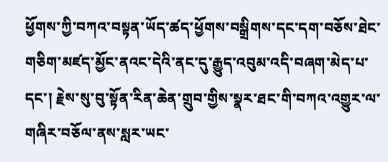ཕྱོགས་ཀྱི་བཀའ་བསྟན་ཡོད་ཚད་ཕྱོགས་བསྒྲིགས་དང་དག་བཅོས་ཐེང་གཅིག་མཛད་མྱོང་ནའང་དེའི་ནང་དུ་རྒྱུད་འབུམ་འདི་བཞག་མེད་པ་དང་། རྗེས་སུ་བུ་སྟོན་རིན་ཆེན་གྲུབ་གྱིས་སྣར་ཐང་གི་བཀའ་འགྱུར་ལ་གཞིར་བཅོལ་ནས་སླར་ཡང་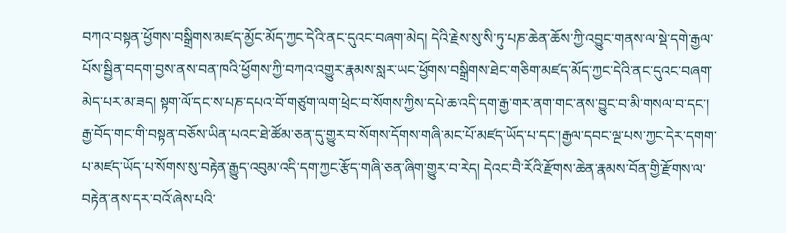བཀའ་བསྟན་ཕྱོགས་བསྒྲིགས་མཛད་མྱོང་མོད་ཀྱང་དེའི་ནང་དུའང་བཞག་མེད། དེའི་རྗེས་སུ་སི་ཏུ་པཎ་ཆེན་ཆོས་ཀྱི་འབྱུང་གནས་ལ་སྡེ་དགེ་རྒྱལ་པོས་སྦྱིན་བདག་བྱས་ནས་བན་ཁའི་ཕྱོགས་ཀྱི་བཀའ་འགྱུར་རྣམས་སླར་ཡང་ཕྱོགས་བསྒྲིགས་ཐེང་གཅིག་མཛད་མོད་ཀྱང་དེའི་ནང་དུའང་བཞག་མེད་པར་མ་ཟད། སྟག་ལོ་དང་ས་པཎ་དཔའ་བོ་གཙུག་ལག་ཕྲེང་བ་སོགས་ཀྱིས་དཔེ་ཆ་འདི་དག་རྒྱ་གར་ནག་གང་ནས་བྱུང་བ་མི་གསལ་བ་དང་། རྒྱ་བོད་གང་གི་བསྟན་བཅོས་ཡིན་པའང་ཐེ་ཚོམ་ཅན་དུ་གྱུར་བ་སོགས་དོགས་གཞི་མང་པོ་མཛད་ཡོད་པ་དང་།རྒྱལ་དབང་ལྔ་པས་ཀྱང་དེར་དགག་པ་མཛད་ཡོད་པ་སོགས་སུ་བརྟེན་རྒྱུད་འབུམ་འདི་དག་ཀྱང་རྩོད་གཞི་ཅན་ཞིག་གྱུར་བ་རེད། དེའང་བཻ་རོའི་རྫོགས་ཆེན་རྣམས་བོན་གྱི་རྫོགས་ལ་བརྟེན་ནས་དར་བའོ་ཞེས་པའི་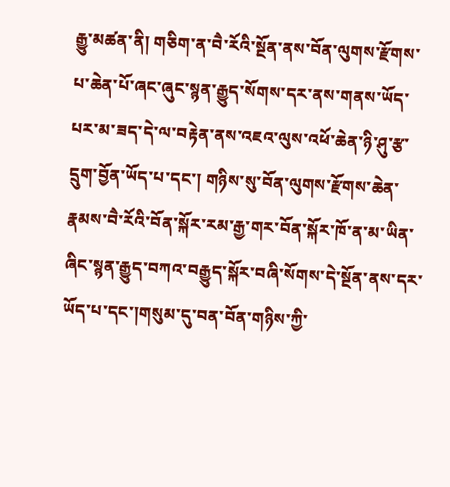རྒྱུ་མཚན་ནི། གཅིག་ན་བཻ་རོའི་སྔོན་ནས་བོན་ལུགས་རྫོགས་པ་ཆེན་པོ་ཞང་ཞུང་སྙན་རྒྱུད་སོགས་དར་ནས་གནས་ཡོད་པར་མ་ཟད་དེ་ལ་བརྟེན་ནས་འཇའ་ལུས་འཕོ་ཆེན་ཉི་ཤུ་རྩ་དྲུག་བྱོན་ཡོད་པ་དང་། གཉིས་སུ་བོན་ལུགས་རྫོགས་ཆེན་རྣམས་བཻ་རོའི་བོན་སྐོར་རམ་རྒྱ་གར་བོན་སྐོར་ཁོ་ན་མ་ཡིན་ཞིང་སྙན་རྒྱུད་བཀའ་བརྒྱུད་སྐོར་བཞི་སོགས་དེ་སྔོན་ནས་དར་ཡོད་པ་དང་།གསུམ་དུ་བན་བོན་གཉིས་ཀྱི་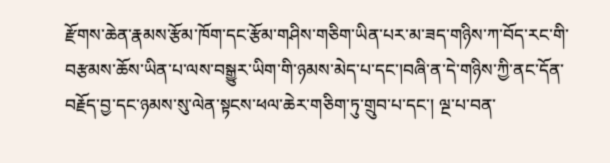རྫོགས་ཆེན་རྣམས་རྩོམ་ཁོག་དང་རྩོམ་གཤིས་གཅིག་ཡིན་པར་མ་ཟད་གཉིས་ཀ་བོད་རང་གི་བརྩམས་ཆོས་ཡིན་པ་ལས་བསྒྱུར་ཡིག་གི་ཉམས་མེད་པ་དང་།བཞི་ན་དེ་གཉིས་ཀྱི་ནང་དོན་བརྗོད་བྱ་དང་ཉམས་སུ་ལེན་སྟངས་ཕལ་ཆེར་གཅིག་ཏུ་གྲུབ་པ་དང་། ལྔ་པ་བན་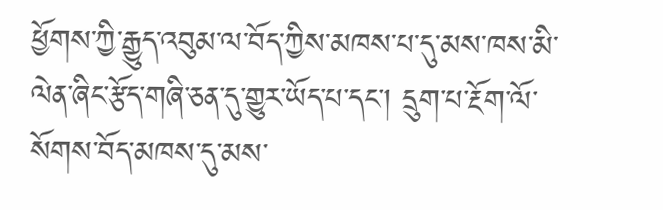ཕྱོགས་ཀྱི་རྒྱུད་འབུམ་ལ་བོད་ཀྱིས་མཁས་པ་དུ་མས་ཁས་མི་ལེན་ཞིང་རྩོད་གཞི་ཅན་དུ་གྱུར་ཡོད་པ་དང་། དྲུག་པ་རྔོག་ལོ་སོགས་བོད་མཁས་དུ་མས་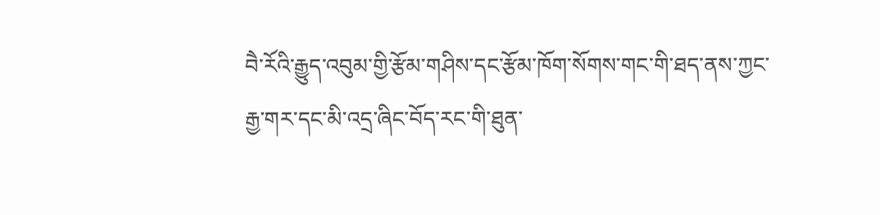བཻ་རོའི་རྒྱུད་འབུམ་གྱི་རྩོམ་གཤིས་དང་རྩོམ་ཁོག་སོགས་གང་གི་ཐད་ནས་ཀྱང་རྒྱ་གར་དང་མི་འདྲ་ཞིང་བོད་རང་གི་ཐུན་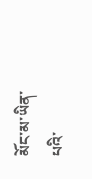མོང་མ་ཡིན་པའི་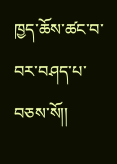ཁྱད་ཆོས་ཚང་བ་བར་བཤད་པ་བཅས་སོ།།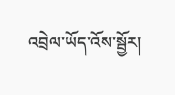འབྲེལ་ཡོད་འོས་སྦྱོར།